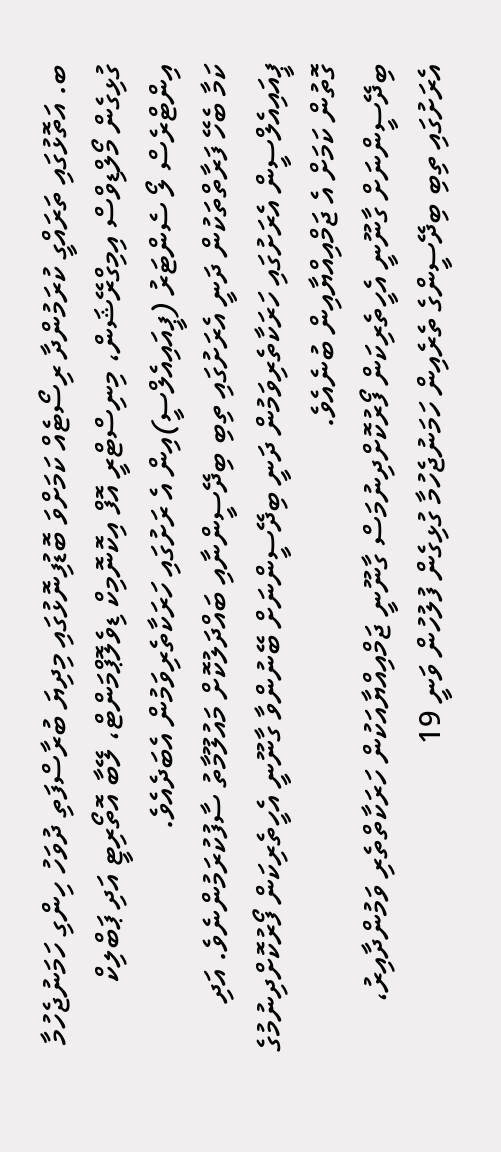ބ. އަތޮޅުގައި ތަރައްގީ ކުރަމުންދާ ރިސޯޓެއް ކަމަށްވަ ބޮޑުފިނޮޅުގައި މިދިޔަ ބުރާސްފަތި ދުވަހު ހިންގި ހަމަނުޖެހުމާ ގުޅިގެން މޯލްޑިވްސް އިމިގްރޭޝަން، މިނިސްޓްރީ އޮފް އިކޮނޮމިކް ޑިވެލޮޕްމަންޓް، ލޭބާ އޮތޯރިޓީ އަދި ޕަބްލިކް އިންޓްރެސް ލޯ ސެންޓަރު (ޕީއައިއެލްސީ)އިން އެ ރަށުގައި ހަރަކާތެރިވަމުން އެބަދެއެވެ.
ކަމާ ބެހޭ ފަރާތްތަކުން ދަނީ އެރަށުގައި ތިބި ބިދޭސީންނާއި ބައްދަލުކޮށް މައުލޫމާތު ސާފުކުރަމުންނެވެ. އަދި ޕީއައިއެލްސީން އެރަށުގައި ހަރަކާތެރިވަމުން ދަނީ ބިދޭސީންނަށް ބޭނުންވާ ގާނޫނީ އެހީތެރިކަން ފޯރުކޮށްދިނުމުގެ ގޮތުން ކަމަށް އެ ޖަމްއިއްޔާއިން ބުނެއެވެ.
ބިދޭސީންނަށް ގާނޫނީ އެހީތެރިކަން ފޯރުކޮށްދިނުމަސް ގާނޫނީ ޖަމްއިއްޔާއަކުން ހަރަކާތްތެރި ވަމުންދާއިރު، އެރަށުގައި ތިބި ބިދޭސީންގެ ތެރެއިން ހަމަނުޖެހުމާ ގުޅިގެން ފުލުހުން ވަނީ 19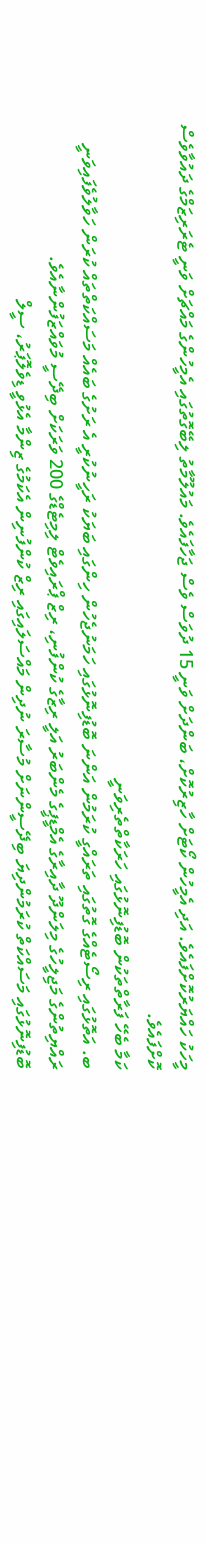މީހަކު ހައްޔަރުކޮށްފައެވެ. އަދި އެމީހުން ކޯޓަށް ހާޒިރުކޮށް، ބަންދަށް ވަނީ 15 ދުވަސް ވެސް ޖަހާފައެވެ. މައުލޫމާތު ލިބޭގޮތުގައި އެމީހުންގެ މައްޗަށް ވަނީ ޓެރަރިޒަމްގެ ދައުވާވެސް ކޮށްފައެވެ.
ކަމާ ބެހޭ ފަރާތްތަކުން ބޮޑުފިނޮޅުގައި ހަރަކާތްތެރިވަނީ
ބ. އަތޮޅުގައި ރިސޯޓެއްގެ ގޮތުގައި ތަރައްގީ ކުރަމުން އަންނަ ބޮޑުފިނޮޅުގައި ހަމަނުޖެހުން ހިންގައި ބަޔަކު ރަހީނުކުރީ އެ ރަށުގެ ބައެއް މަސައްކަތްތައް ކުރަން ހަވާލުވެފައިވަނީ ރައްޔިތުންގެ މަޖިލީހުގެ މިލަންދޫ ދާއިރާގެ އެމްޑީޕީގެ މެންބަރު އަލީ ރިޒާގެ ކުންފުނި، ރިޒް ޕްރައިވެޓް ލިމިޓެޑްގެ 200 ވަރަކަށް ބިދޭސީ މުވައްޒަފުންނާއެވެ.
ބޮޑުފިނޮޅުގައި މަސައްކަތް ކުރަމުންދިޔަ ބިދޭސީންނަށް މުސާރަ ނުދިން މައްސަލައިގައި ރިޒް ކުންފުނިން އެކަމުގެ ޒިންމާ އެޅުވީ ޑިވެލޮޕަރު، ސީލް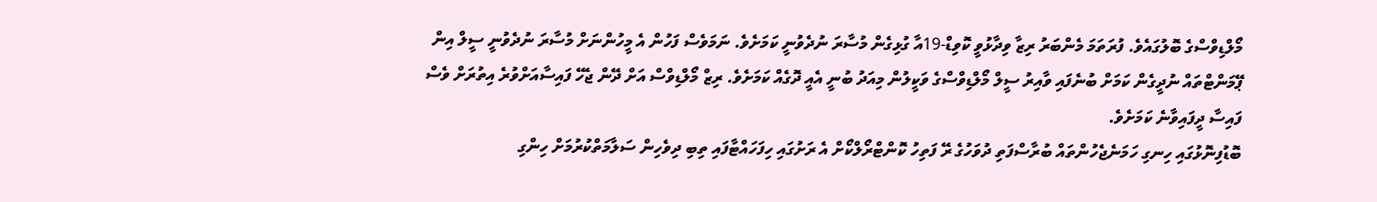މޯލްޑިވްސްގެ ބޮލުގައެވެ. ފުރަތަމަ މެންބަރު ރިޒާ ވިދާޅުވީ ކޮވިޑް-19އާ ގުޅިގެން މުސާރަ ނުދެވުނީ ކަމަށެވެ. ނަމަވެސް ފަހުން އެ މީހުންނަށް މުސާރަ ނުދެވުނީ ސީލް އިން ޕޭމަންޓްތައް ނުދީގެން ކަމަށް ބުނެފައި ވާއިރު ސީލް މޯލްޑިވްސްގެ ވަކީލުން މިއަދު ބުނީ އެއީ ދޮގެއް ކަމަށެވެ. ރިޒް މޯލްޑިވްސް އަށް ދޭން ޖެހޭ ފައިސާއަށްވުރެ އިތުރަށް ވެސް ފައިސާ ދީފައިވާނެ ކަމަށެވެ.
ބޮޑުފިނޮޅުގައި ހިނގި ހަމަނެޖެހުންތައް ބުރާސްފަތި ދުވަހުގެ ރޭ ފަތިހު ކޮންޓްރޯލްކޯށް އެ ރަށުގައި ހިފަހައްޓާފައި ތިބި ދިވެހިން ސަލާމަތްކުރުމަށް ހިންގި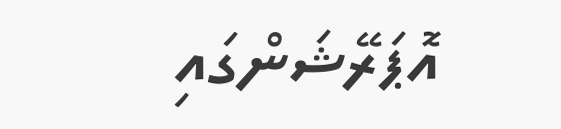އޮޕަރޭޝަންގައި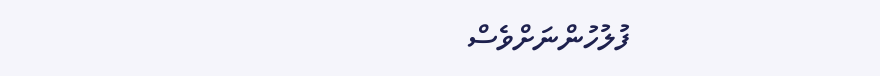ފުލުހުންނަށްވެސް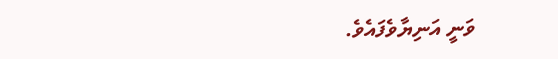ވަނީ އަނިޔާވެފައެވެ.